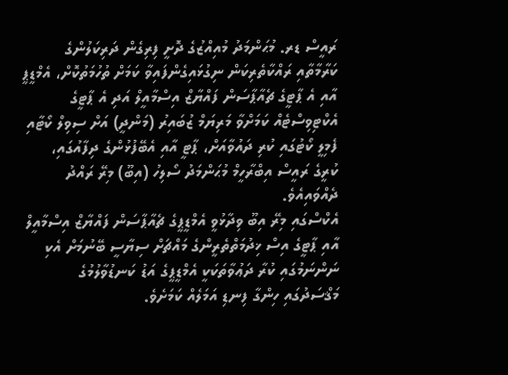ރައީސް ޑރ. މުޙަންމަދު މުއިއްޒުގެ ދޮށީ ފިރިގެން ދަރިކަލުންގެ ކަރާމާތާއި ރައްކާތެރިކަން ނިގުޅައިގެންފައިވާ ކަމަށް ތުހުމަތުކޮށް، އެމްޑީޕީ އާއި އެ ޕާޓީގެ ޗެއާޕާސަން ފައްޔާޒް އިސްމާއީލް އަދި އެ ޕާޓީގެ އެކްޓިވިސްޓެއް ކަމަށްވާ މަރިޔަމް ޒުބައިރު (މަންދީ) އަށް ސިވިލް ކޯޓާއި ފެމިލީ ކޯޓުގައި ކުރި ދައުވާއަށް، ޕާޓީ އާއި އެބޭފުޅުންގެ ދިފާއުގައި، ކުރީގެ ރައީސް އިބްރާހީމް މުޙަންމަދު ސޯލިހު (އިބޫ) މިރޭ ރައްދު ދެއްވައިއެވެ.
އެކްސްގައި މިރޭ އިބޫ ވިދާޅުވީ އެމްޑީޕީގެ ޗެއާޕާސަން ފައްޔާޒް އިސްމާއީލް އާއި ޕާޓީގެ އިސް ޚިދުމަތްތެރީންގެ މައްޗަށް ސިޔާސީ ބޭނުމަށް އެކި ނަންނަމުގައި ކުރާ ދަޢުވާތަކަކީ އެމްޑީޕީގެ އަޑު ކަނޑުވާލުމުގެ މަޤްސަދުގައި ހިންގާ ފިނޑި އަމަލެއް ކަމަށެވެ.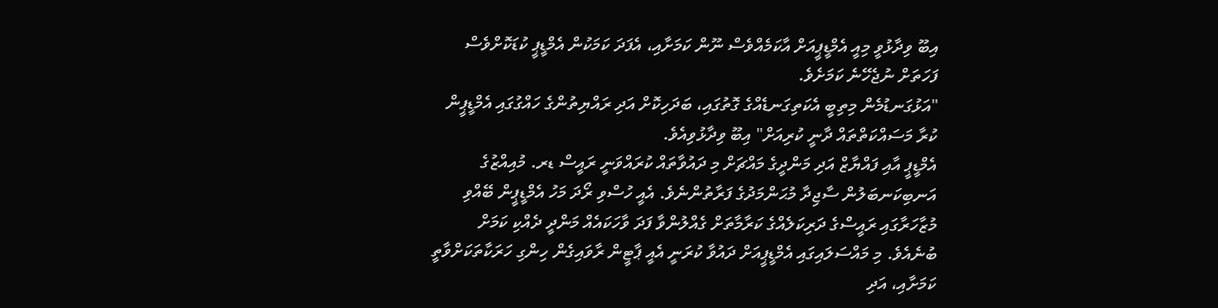އިބޫ ވިދާޅުވީ މިއީ އެމްޑީޕީއަށް އާކަމެއްވެސް ނޫން ކަމަށާއި، އެފަދަ ކަމަކުން އެމްޑީޕީ ކުޑަކޮށްވެސް ފަހަތަށް ނުޖެހޭނެ ކަމަށެވެ.
"އަޅުގަނޑުމެން މިތިބީ އެކަތިގަނޑެއްގެ ގޮތުގައި، ބަދަހިކޮށް އަދި ރައްޔިތުންގެ ހައްގުގައި އެމްޑީޕީން ކުރާ މަސައްކަތްތައް ދާނީ ކުރިއަށް" އިބޫ ވިދާޅުވިއެވެ.
އެމްޑީޕީ އާއި ފައްޔާޒް އަދި މަންދީގެ މައްޗަށް މި ދައުވާތައް ކުރައްވަނީ ރައީސް ޑރ. މުއިއްޒުގެ އަނބިކަނބަލުން ސާޖިދާ މުޙަންމަދުގެ ފަރާތުންނެވެ. އެއީ ހުސްވި ރޯދަ މަހު އެމްޑީޕީން ބޭއްވި މުޒާހަރާގައި ރައީސްގެ ދަރިކަލެއްގެ ކަރާމާތަށް ގެއްލުންވާ ފަދަ ވާހަކައެއް މަންދީ ދެއްކި ކަމަށް ބުނެއެވެ. މި މައްސަލައިގައި އެމްޑީޕީއަށް ދައުވާ ކުރަނީ އެއީ ޕާޓީން ރާވައިގެން ހިންގި ހަރަކާތަކަށްވާތީ ކަމަށާއި، އަދި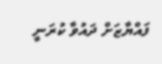ފައްޔާޒަށް ދައުވާ ކުރަނީ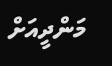މަންދީއަށް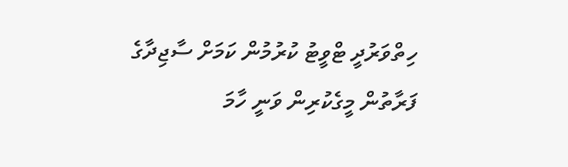ހިތްވަރުދީ ޓްވީޓު ކުރުމުން ކަމަށް ސާޖިދާގެ ފަރާތުން މީގެކުރިން ވަނީ ހާމަ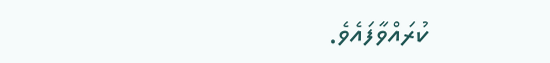ކުރައްވާފައެވެ.